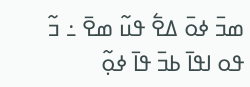ߘߏ߫ ߦߋ߫ ߡߐ߱ ߟߎ߬ ߘߐ߫ ߸ ߏ߬ ߟߋ ߊߟߊ߫ ߕߏ߫ ߟߊ߫ ߦߋ߲߬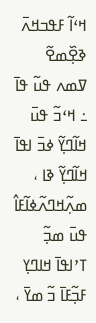ߞߵߊ߬ ߓߟߏߞߍ߫ ߢߐ߲߰ߘߐ߬ ߜߘߍ ߟߎ߬ ߟߊ߫ ߸ ߞߵߏ߬ ߟߎ߫ ߞߊ߬ߣߌ߲߬ ߦߏ߫ ߊߟߊ߫ ߞߊ߬ߣߌ߲߬ ߢߊ ، ߘߍ߲߬ߞߣߍ߬ߦߊ߬ߓߊ߮ ߟߎ߫ ߘߏ߲߬ ߠߴߊߟߊ߫ ߞߊߣߌ߲ ߓߏ߲߬ߓߊ߫ ߏ߬ ߘߌ߫ ،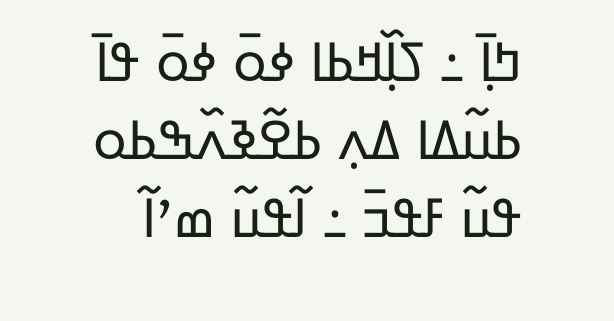ߤߊ߲߫ ߸ ߖߊ߲߰ߞߕߊ ߦߋ߫ ߦߋ߫ ߟߊ߫ ߕߎ߬ߡߊ ߡߍ߲ ߕߐ߬ߢߍ߰ߒߕߋ ߟߎ߬ ߓߟߏ߫ ߸ ߊ߬ߟߎ߬ ߘߴߊ߬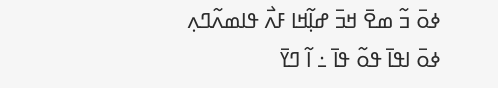ߦߋ߫ ߏ߬ ߘߐ߫ ߞߏ߫ ߝߊ߲߬ߞߊ ߓߍ߯ ߟߊߘߍ߬ߣߍ߲ ߦߋ߫ ߊߟߊ߫ ߟߋ߬ ߟߊ߫ ߸ ߊ߬ ߣߌ߫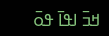ߞߏ߫ ߊߟߊ߫ ߟߋ߫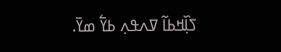ߖߊ߲߰ߞߕߊ߬ ߜߍߟߍ߲ ߕߌ߱ ߘߌ߫.